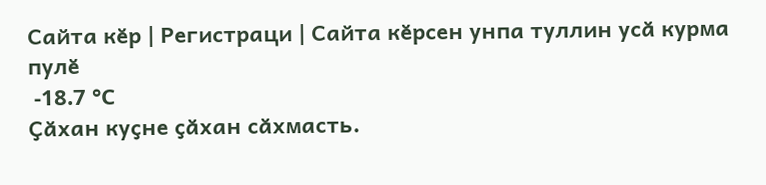Сайта кӗр | Регистраци | Сайта кӗрсен унпа туллин усӑ курма пулӗ
 -18.7 °C
Ҫӑхан куҫне ҫӑхан сӑхмасть.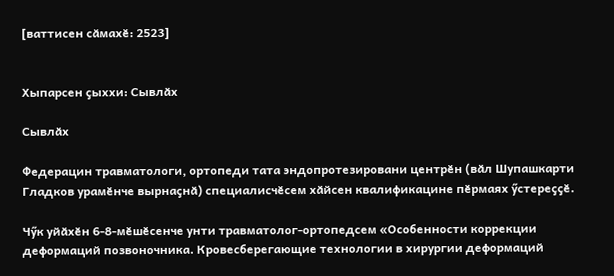[ваттисен сӑмахӗ: 2523]


Хыпарсен ҫыххи: Сывлӑх

Сывлӑх

Федерацин травматологи, ортопеди тата эндопротезировани центрӗн (вӑл Шупашкарти Гладков урамӗнче вырнаҫнӑ) специалисчӗсем хӑйсен квалификацине пӗрмаях ӳстереҫҫӗ.

Чӳк уйӑхӗн 6-8-мӗшӗсенче унти травматолог-ортопедсем «Особенности коррекции деформаций позвоночника. Кровесберегающие технологии в хирургии деформаций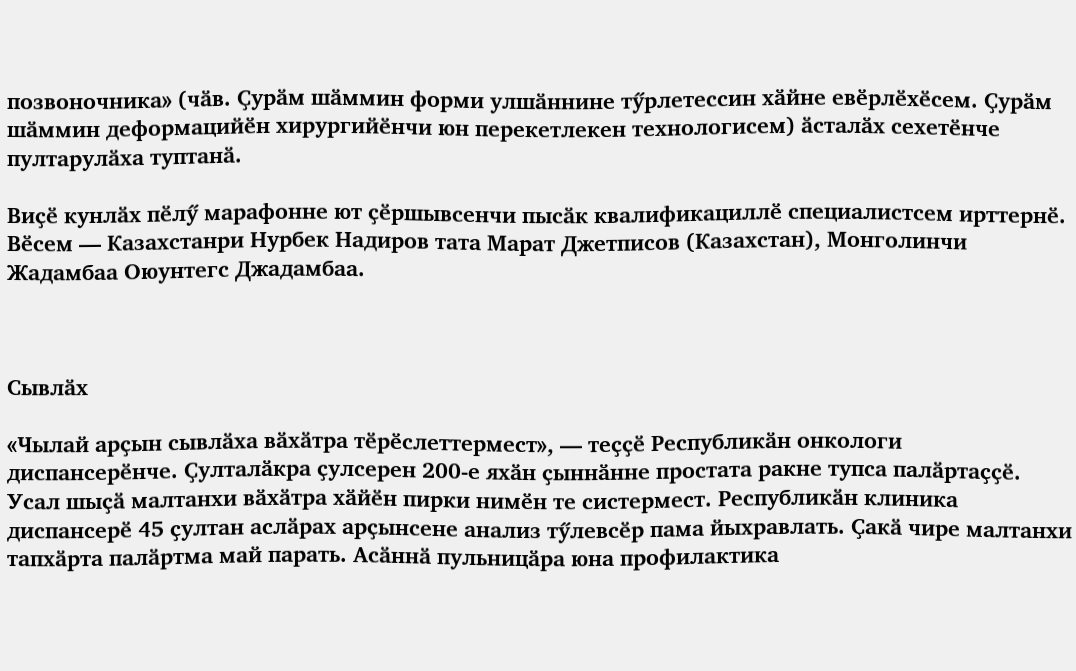позвоночника» (чӑв. Ҫурӑм шӑммин форми улшӑннине тӳрлетессин хӑйне евӗрлӗхӗсем. Ҫурӑм шӑммин деформацийӗн хирургийӗнчи юн перекетлекен технологисем) ӑсталӑх сехетӗнче пултарулӑха туптанӑ.

Виҫӗ кунлӑх пӗлӳ марафонне ют ҫӗршывсенчи пысӑк квалификациллӗ специалистсем ирттернӗ. Вӗсем — Казахстанри Нурбек Надиров тата Марат Джетписов (Казахстан), Монголинчи Жадамбаа Оюунтегс Джадамбаа.



Сывлӑх

«Чылай арҫын сывлӑха вӑхӑтра тӗрӗслеттермест», — теҫҫӗ Республикӑн онкологи диспансерӗнче. Ҫулталӑкра ҫулсерен 200-е яхӑн ҫыннӑнне простата ракне тупса палӑртаҫҫӗ. Усал шыҫӑ малтанхи вӑхӑтра хӑйӗн пирки нимӗн те систермест. Республикӑн клиника диспансерӗ 45 ҫултан аслӑрах арҫынсене анализ тӳлевсӗр пама йыхравлать. Ҫакӑ чире малтанхи тапхӑрта палӑртма май парать. Асӑннӑ пульницӑра юна профилактика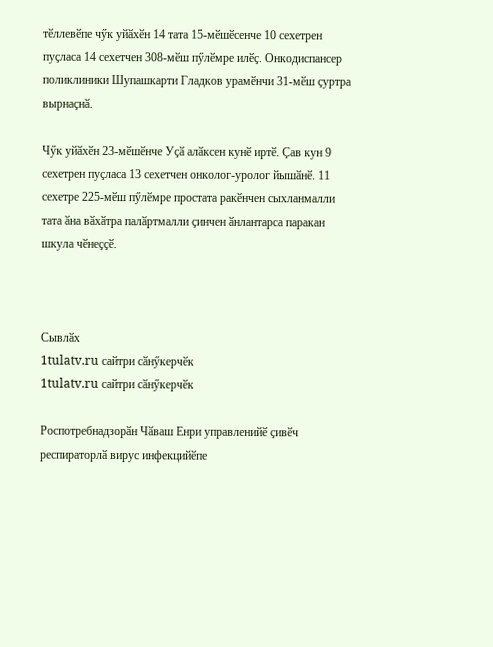тӗллевӗпе чӳк уйӑхӗн 14 тата 15-мӗшӗсенче 10 сехетрен пуҫласа 14 сехетчен 308-мӗш пӳлӗмре илӗҫ. Онкодиспансер поликлиники Шупашкарти Гладков урамӗнчи 31-мӗш ҫуртра вырнаҫнӑ.

Чӳк уйӑхӗн 23-мӗшӗнче Уҫӑ алӑксен кунӗ иртӗ. Ҫав кун 9 сехетрен пуҫласа 13 сехетчен онколог-уролог йышӑнӗ. 11 сехетре 225-мӗш пӳлӗмре простата ракӗнчен сыхланмалли тата ӑна вӑхӑтра палӑртмалли ҫинчен ӑнлантарса паракан шкула чӗнеҫҫӗ.



Сывлӑх
1tulatv.ru сайтри сӑнӳкерчӗк
1tulatv.ru сайтри сӑнӳкерчӗк

Роспотребнадзорӑн Чӑваш Енри управленийӗ ҫивӗч респираторлӑ вирус инфекцийӗпе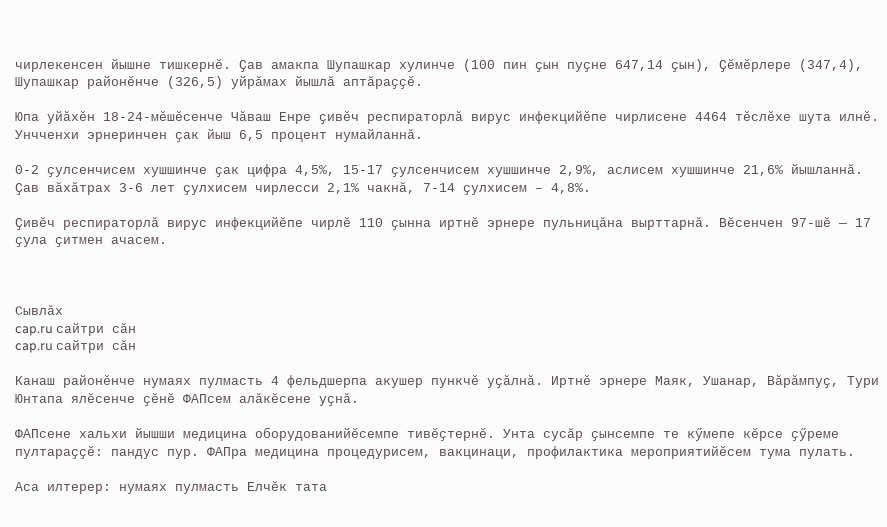чирлекенсен йышне тишкернӗ. Ҫав амакпа Шупашкар хулинче (100 пин ҫын пуҫне 647,14 ҫын), Ҫӗмӗрлере (347,4), Шупашкар районӗнче (326,5) уйрӑмах йышлӑ аптӑраҫҫӗ.

Юпа уйӑхӗн 18-24-мӗшӗсенче Чӑваш Енре ҫивӗч респираторлӑ вирус инфекцийӗпе чирлисене 4464 тӗслӗхе шута илнӗ. Унчченхи эрнеринчен ҫак йыш 6,5 процент нумайланнӑ.

0-2 ҫулсенчисем хушшинче ҫак цифра 4,5%, 15-17 ҫулсенчисем хушшинче 2,9%, аслисем хушшинче 21,6% йышланнӑ. Ҫав вӑхӑтрах 3-6 лет ҫулхисем чирлесси 2,1% чакнӑ, 7-14 ҫулхисем – 4,8%.

Ҫивӗч респираторлӑ вирус инфекцийӗпе чирлӗ 110 ҫынна иртнӗ эрнере пульницӑна вырттарнӑ. Вӗсенчен 97-шӗ — 17 ҫула ҫитмен ачасем.



Сывлӑх
cap.ru сайтри сӑн
cap.ru сайтри сӑн

Канаш районӗнче нумаях пулмасть 4 фельдшерпа акушер пункчӗ уҫӑлнӑ. Иртнӗ эрнере Маяк, Ушанар, Вӑрӑмпуҫ, Тури Юнтапа ялӗсенче ҫӗнӗ ФАПсем алӑкӗсене уҫнӑ.

ФАПсене хальхи йышши медицина оборудованийӗсемпе тивӗҫтернӗ. Унта сусӑр ҫынсемпе те кӳмепе кӗрсе ҫӳреме пултараҫҫӗ: пандус пур. ФАПра медицина процедурисем, вакцинаци, профилактика мероприятийӗсем тума пулать.

Аса илтерер: нумаях пулмасть Елчӗк тата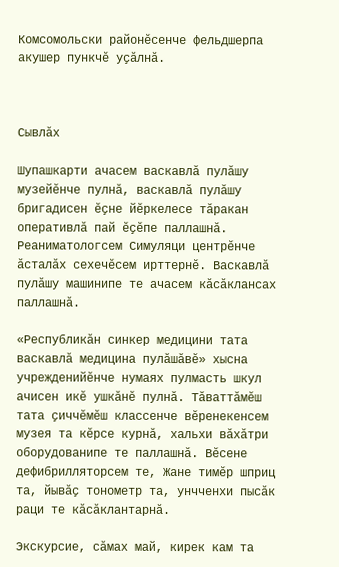Комсомольски районӗсенче фельдшерпа акушер пункчӗ уҫӑлнӑ.



Сывлӑх

Шупашкарти ачасем васкавлӑ пулӑшу музейӗнче пулнӑ, васкавлӑ пулӑшу бригадисен ӗҫне йӗркелесе тӑракан оперативлӑ пай ӗҫӗпе паллашнӑ. Реаниматологсем Симуляци центрӗнче ӑсталӑх сехечӗсем ирттернӗ. Васкавлӑ пулӑшу машинипе те ачасем кӑсӑклансах паллашнӑ.

«Республикӑн синкер медицини тата васкавлӑ медицина пулӑшӑвӗ» хысна учрежденийӗнче нумаях пулмасть шкул ачисен икӗ ушкӑнӗ пулнӑ. Тӑваттӑмӗш тата ҫиччӗмӗш классенче вӗренекенсем музея та кӗрсе курнӑ, хальхи вӑхӑтри оборудованипе те паллашнӑ. Вӗсене дефибрилляторсем те, Жане тимӗр шприц та, йывӑҫ тонометр та, унчченхи пысӑк раци те кӑсӑклантарнӑ.

Экскурсие, сӑмах май, кирек кам та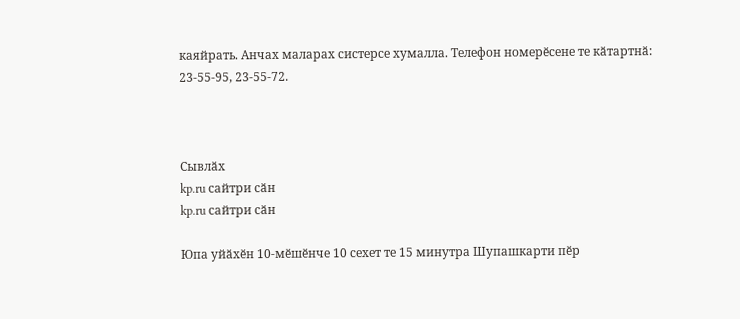каяйрать. Анчах маларах систерсе хумалла. Телефон номерӗсене те кӑтартнӑ: 23-55-95, 23-55-72.



Сывлӑх
kp.ru сайтри сӑн
kp.ru сайтри сӑн

Юпа уйӑхӗн 10-мӗшӗнче 10 сехет те 15 минутра Шупашкарти пӗр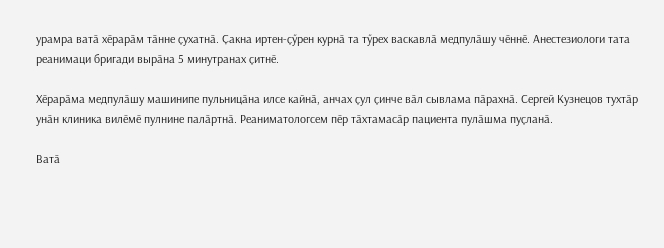урамра ватӑ хӗрарӑм тӑнне ҫухатнӑ. Ҫакна иртен-ҫӳрен курнӑ та тӳрех васкавлӑ медпулӑшу чӗннӗ. Анестезиологи тата реанимаци бригади вырӑна 5 минутранах ҫитнӗ.

Хӗрарӑма медпулӑшу машинипе пульницӑна илсе кайнӑ, анчах ҫул ҫинче вӑл сывлама пӑрахнӑ. Сергей Кузнецов тухтӑр унӑн клиника вилӗмӗ пулнине палӑртнӑ. Реаниматологсем пӗр тӑхтамасӑр пациента пулӑшма пуҫланӑ.

Ватӑ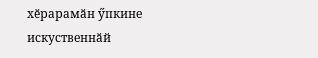хӗрарамӑн ӳпкине искуственнӑй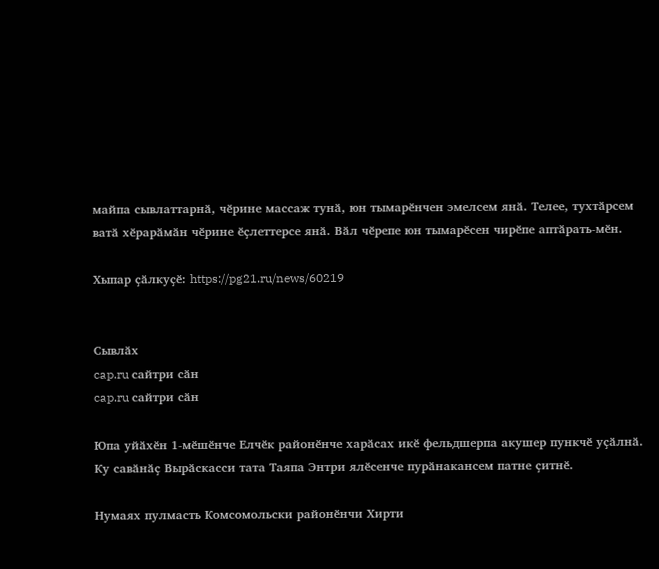майпа сывлаттарнӑ, чӗрине массаж тунӑ, юн тымарӗнчен эмелсем янӑ. Телее, тухтӑрсем ватӑ хӗрарӑмӑн чӗрине ӗҫлеттерсе янӑ. Вӑл чӗрепе юн тымарӗсен чирӗпе аптӑрать-мӗн.

Хыпар ҫӑлкуҫӗ: https://pg21.ru/news/60219


Сывлӑх
cap.ru сайтри сӑн
cap.ru сайтри сӑн

Юпа уйӑхӗн 1-мӗшӗнче Елчӗк районӗнче харӑсах икӗ фельдшерпа акушер пункчӗ уҫӑлнӑ. Ку савӑнӑҫ Вырӑскасси тата Таяпа Энтри ялӗсенче пурӑнакансем патне ҫитнӗ.

Нумаях пулмасть Комсомольски районӗнчи Хирти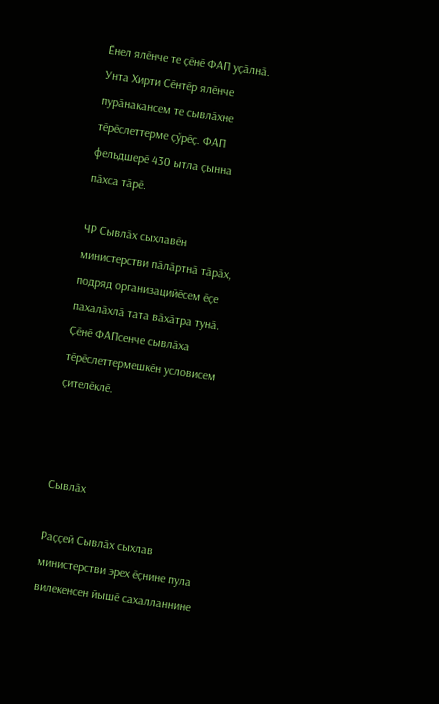Ӗнел ялӗнче те ҫӗнӗ ФАП уҫӑлнӑ. Унта Хирти Сӗнтӗр ялӗнче пурӑнакансем те сывлӑхне тӗрӗслеттерме ҫӳрӗҫ. ФАП фельдшерӗ 430 ытла ҫынна пӑхса тӑрӗ.

ЧР Сывлӑх сыхлавӗн министерстви пӑлӑртнӑ тӑрӑх, подряд организацийӗсем ӗҫе пахалӑхлӑ тата вӑхӑтра тунӑ. Ҫӗнӗ ФАПсенче сывлӑха тӗрӗслеттермешкӗн условисем ҫителӗклӗ.



Сывлӑх

Раҫҫей Сывлӑх сыхлав министерстви эрех ӗҫнине пула вилекенсен йышӗ сахалланнине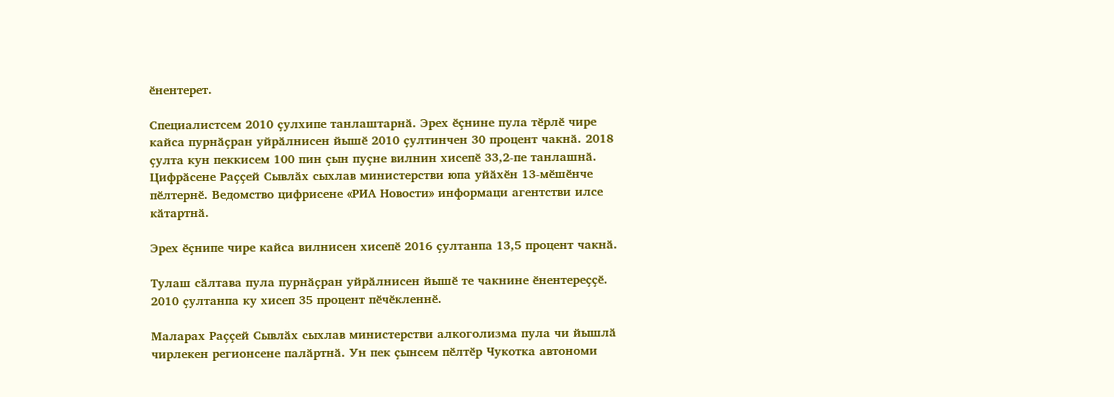ӗнентерет.

Специалистсем 2010 ҫулхипе танлаштарнӑ. Эрех ӗҫнине пула тӗрлӗ чире кайса пурнӑҫран уйрӑлнисен йышӗ 2010 ҫултинчен 30 процент чакнӑ. 2018 ҫулта кун пеккисем 100 пин ҫын пуҫне вилнин хисепӗ 33,2-пе танлашнӑ. Цифрӑсене Раҫҫей Сывлӑх сыхлав министерстви юпа уйӑхӗн 13-мӗшӗнче пӗлтернӗ. Ведомство цифрисене «РИА Новости» информаци агентстви илсе кӑтартнӑ.

Эрех ӗҫнипе чире кайса вилнисен хисепӗ 2016 ҫултанпа 13,5 процент чакнӑ.

Тулаш сӑлтава пула пурнӑҫран уйрӑлнисен йышӗ те чакнине ӗнентереҫҫӗ. 2010 ҫултанпа ку хисеп 35 процент пӗчӗкленнӗ.

Маларах Раҫҫей Сывлӑх сыхлав министерстви алкоголизма пула чи йышлӑ чирлекен регионсене палӑртнӑ. Ун пек ҫынсем пӗлтӗр Чукотка автономи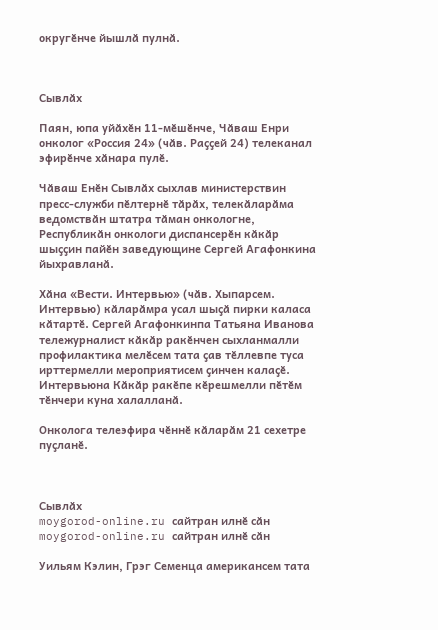округӗнче йышлӑ пулнӑ.



Сывлӑх

Паян, юпа уйӑхӗн 11-мӗшӗнче, Чӑваш Енри онколог «Россия 24» (чӑв. Раҫҫей 24) телеканал эфирӗнче хӑнара пулӗ.

Чӑваш Енӗн Сывлӑх сыхлав министерствин пресс-служби пӗлтернӗ тӑрӑх, телекӑларӑма ведомствӑн штатра тӑман онкологне, Республикӑн онкологи диспансерӗн кӑкӑр шыҫҫин пайӗн заведующине Сергей Агафонкина йыхравланӑ.

Хӑна «Вести. Интервью» (чӑв. Хыпарсем. Интервью) кӑларӑмра усал шыҫӑ пирки каласа кӑтартӗ. Сергей Агафонкинпа Татьяна Иванова тележурналист кӑкӑр ракӗнчен сыхланмалли профилактика мелӗсем тата ҫав тӗллевпе туса ирттермелли мероприятисем ҫинчен калаҫӗ. Интервьюна Кӑкӑр ракӗпе кӗрешмелли пӗтӗм тӗнчери куна халалланӑ.

Онколога телеэфира чӗннӗ кӑларӑм 21 сехетре пуҫланӗ.



Сывлӑх
moygorod-online.ru сайтран илнӗ сӑн
moygorod-online.ru сайтран илнӗ сӑн

Уильям Кэлин, Грэг Семенца американсем тата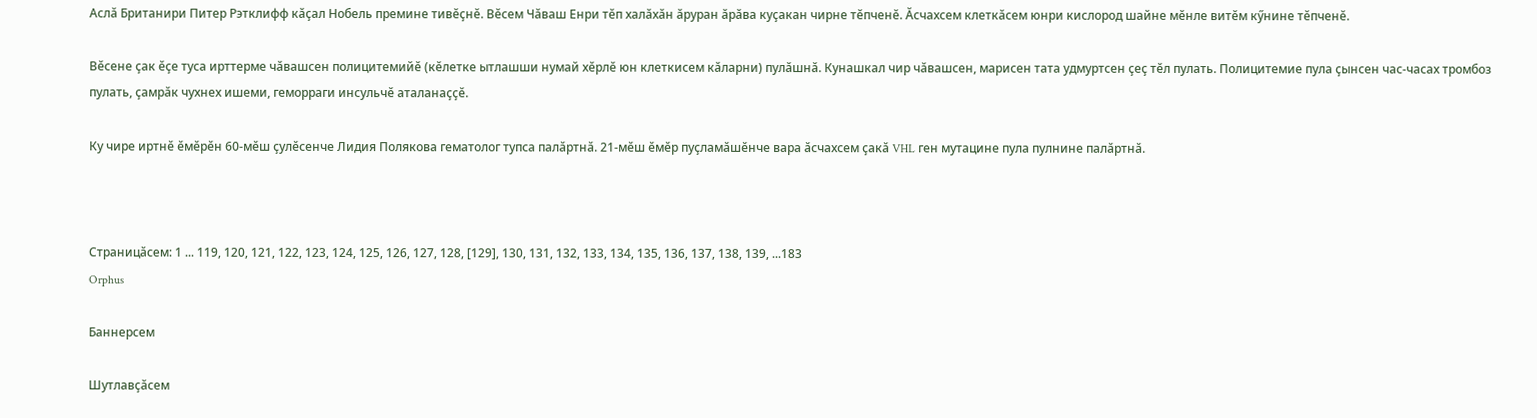Аслӑ Британири Питер Рэтклифф кӑҫал Нобель премине тивӗҫнӗ. Вӗсем Чӑваш Енри тӗп халӑхӑн ӑруран ӑрӑва куҫакан чирне тӗпченӗ. Ӑсчахсем клеткӑсем юнри кислород шайне мӗнле витӗм кӳнине тӗпченӗ.

Вӗсене ҫак ӗҫе туса ирттерме чӑвашсен полицитемийӗ (кӗлетке ытлашши нумай хӗрлӗ юн клеткисем кӑларни) пулӑшнӑ. Кунашкал чир чӑвашсен, марисен тата удмуртсен ҫеҫ тӗл пулать. Полицитемие пула ҫынсен час-часах тромбоз пулать, ҫамрӑк чухнех ишеми, геморраги инсульчӗ аталанаҫҫӗ.

Ку чире иртнӗ ӗмӗрӗн 60-мӗш ҫулӗсенче Лидия Полякова гематолог тупса палӑртнӑ. 21-мӗш ӗмӗр пуҫламӑшӗнче вара ӑсчахсем ҫакӑ VHL ген мутацине пула пулнине палӑртнӑ.



Страницӑсем: 1 ... 119, 120, 121, 122, 123, 124, 125, 126, 127, 128, [129], 130, 131, 132, 133, 134, 135, 136, 137, 138, 139, ...183
Orphus

Баннерсем

Шутлавҫӑсем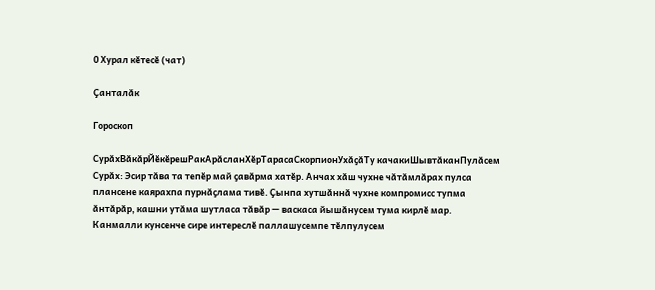0 Хурал кӗтесӗ (чат)

Ҫанталӑк

Гороскоп

СурӑхВӑкӑрЙӗкӗрешРакАрӑсланХӗрТарасаСкорпионУхӑҫӑТу качакиШывтӑканПулӑсем
Сурӑх: Эсир тӑва та тепӗр май ҫавӑрма хатӗр. Анчах хӑш чухне чӑтӑмлӑрах пулса плансене каярахпа пурнӑҫлама тивӗ. Ҫынпа хутшӑннӑ чухне компромисс тупма ӑнтӑрӑр, кашни утӑма шутласа тӑвӑр — васкаса йышӑнусем тума кирлӗ мар. Канмалли кунсенче сире интереслӗ паллашусемпе тӗлпулусем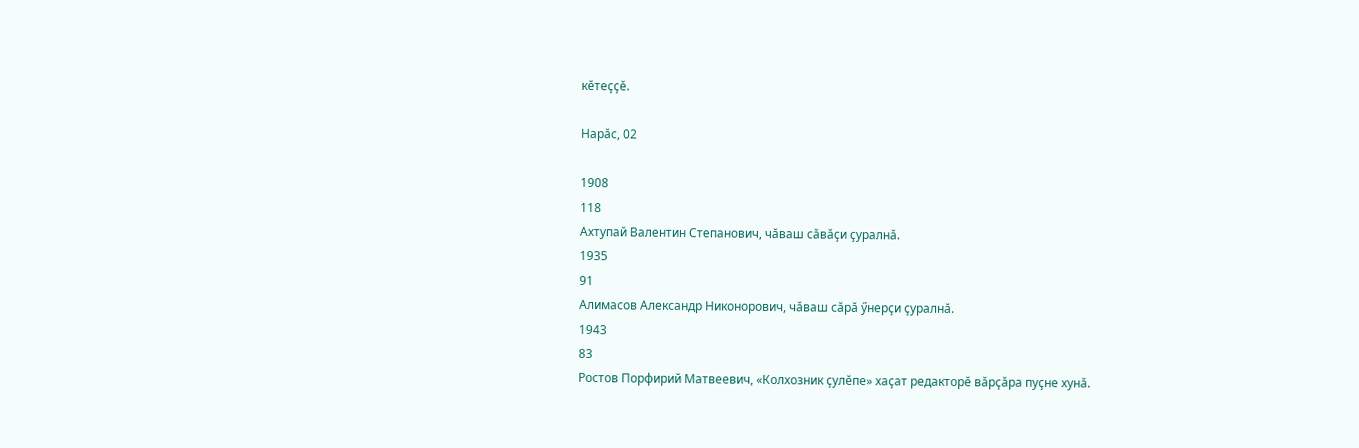кӗтеҫҫӗ.

Нарӑс, 02

1908
118
Ахтупай Валентин Степанович, чӑваш сӑвӑҫи ҫуралнӑ.
1935
91
Алимасов Александр Никонорович, чӑваш сӑрӑ ӳнерҫи ҫуралнӑ.
1943
83
Ростов Порфирий Матвеевич, «Колхозник ҫулӗпе» хаҫат редакторӗ вӑрҫӑра пуҫне хунӑ.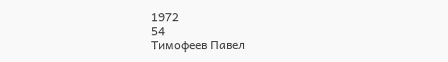1972
54
Тимофеев Павел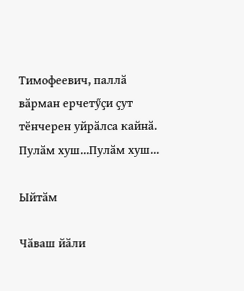Тимофеевич, паллӑ вӑрман ерчетӳҫи ҫут тӗнчерен уйрӑлса кайнӑ.
Пулӑм хуш...Пулӑм хуш...

Ыйтӑм

Чӑваш йӑли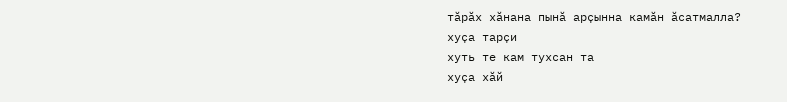тӑрӑх хӑнана пынӑ арҫынна камӑн ӑсатмалла?
хуҫа тарҫи
хуть те кам тухсан та
хуҫа хӑй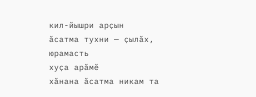кил-йышри арҫын
ӑсатма тухни — ҫылӑх, юрамасть
хуҫа арӑмӗ
хӑнана ӑсатма никам та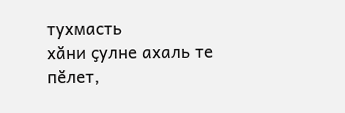тухмасть
хӑни ҫулне ахаль те пӗлет,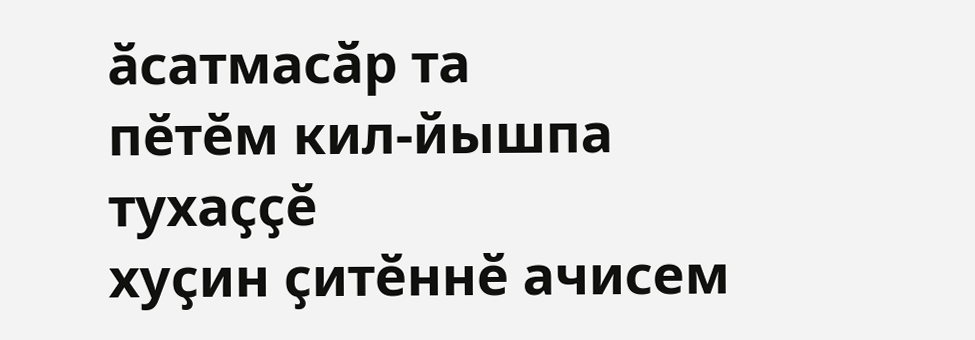ӑсатмасӑр та
пӗтӗм кил-йышпа тухаҫҫӗ
хуҫин ҫитӗннӗ ачисем